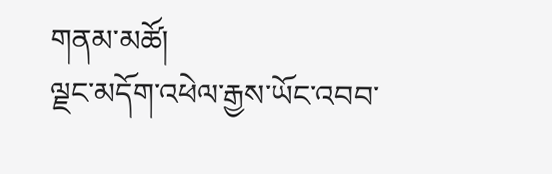གནམ་མཚོ།
ལྗང་མདོག་འཕེལ་རྒྱས་ཡོང་འབབ་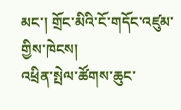མང་། གྲོང་མིའི་ངོ་གདོང་འཛུམ་གྱིས་ཁེངས།
འཕྲིན་སྤེལ་ཚོགས་ཆུང་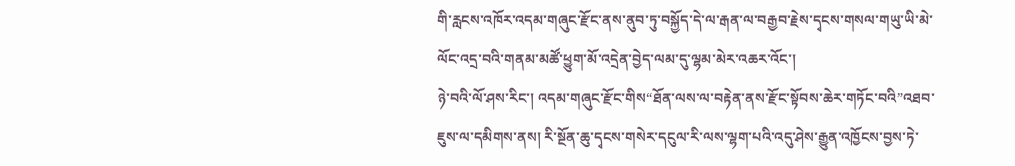གི་རླངས་འཁོར་འདམ་གཞུང་རྫོང་ནས་ནུབ་ཏུ་བསྐྱོད་དེ་ལ་རྒན་ལ་བརྒྱབ་རྗེས་དྭངས་གསལ་གཡུ་ཡི་མེ་ལོང་འདྲ་བའི་གནམ་མཚོ་ཕྱུག་མོ་འདྲེན་བྱེད་ལམ་དུ་ལྷམ་མེར་འཆར་འོང་།
ཉེ་བའི་ལོ་ཤས་རིང་། འདམ་གཞུང་རྫོང་གིས“ཐོན་ལས་ལ་བརྟེན་ནས་རྫོང་སྟོབས་ཆེར་གཏོང་བའི”འཐབ་ཇུས་ལ་དམིགས་ནས། རི་སྔོན་ཆུ་དྭངས་གསེར་དངུལ་རི་ལས་ལྷག་པའི་འདུ་ཤེས་རྒྱུན་འཁྱོངས་བྱས་ཏེ་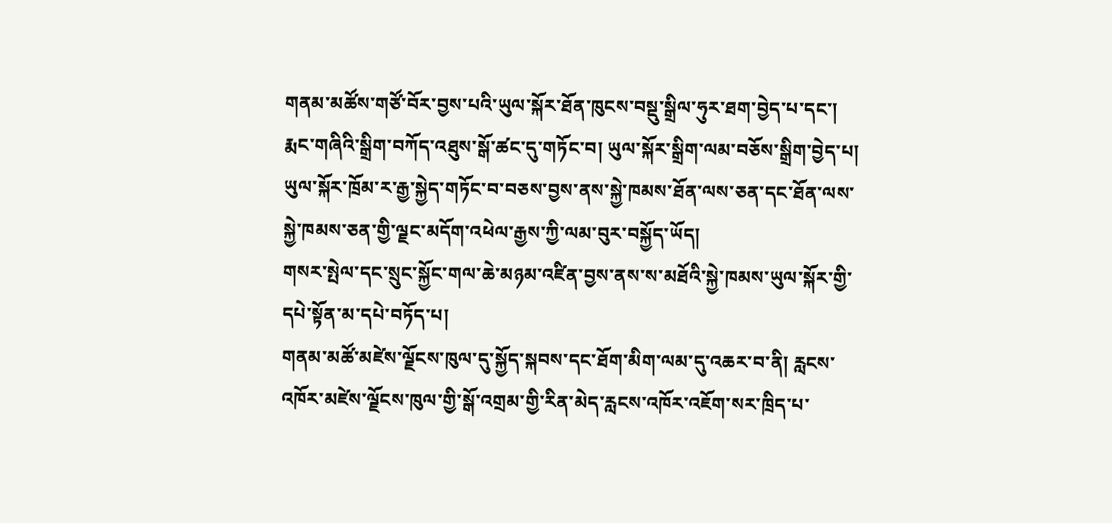གནམ་མཚོས་གཙོ་བོར་བྱས་པའི་ཡུལ་སྐོར་ཐོན་ཁུངས་བསྡུ་སྒྲིལ་ཧུར་ཐག་བྱེད་པ་དང་། རྨང་གཞིའི་སྒྲིག་བཀོད་འཐུས་སྒོ་ཚང་དུ་གཏོང་བ། ཡུལ་སྐོར་སྒྲིག་ལམ་བཅོས་སྒྲིག་བྱེད་པ། ཡུལ་སྐོར་ཁྲོམ་ར་རྒྱ་སྐྱེད་གཏོང་བ་བཅས་བྱས་ནས་སྐྱེ་ཁམས་ཐོན་ལས་ཅན་དང་ཐོན་ལས་སྐྱེ་ཁམས་ཅན་གྱི་ལྗང་མདོག་འཕེལ་རྒྱས་ཀྱི་ལམ་བུར་བསྐྱོད་ཡོད།
གསར་སྤེལ་དང་སྲུང་སྐྱོང་གལ་ཆེ་མཉམ་འཛིན་བྱས་ནས་ས་མཐོའི་སྐྱེ་ཁམས་ཡུལ་སྐོར་གྱི་དཔེ་སྟོན་མ་དཔེ་བཏོད་པ།
གནམ་མཚོ་མཛེས་ལྗོངས་ཁུལ་དུ་སྐྱོད་སྐབས་དང་ཐོག་མིག་ལམ་དུ་འཆར་བ་ནི། རླངས་འཁོར་མཛེས་ལྗོངས་ཁུལ་གྱི་སྒོ་འགྲམ་གྱི་རིན་མེད་རླངས་འཁོར་འཇོག་སར་ཁྲིད་པ་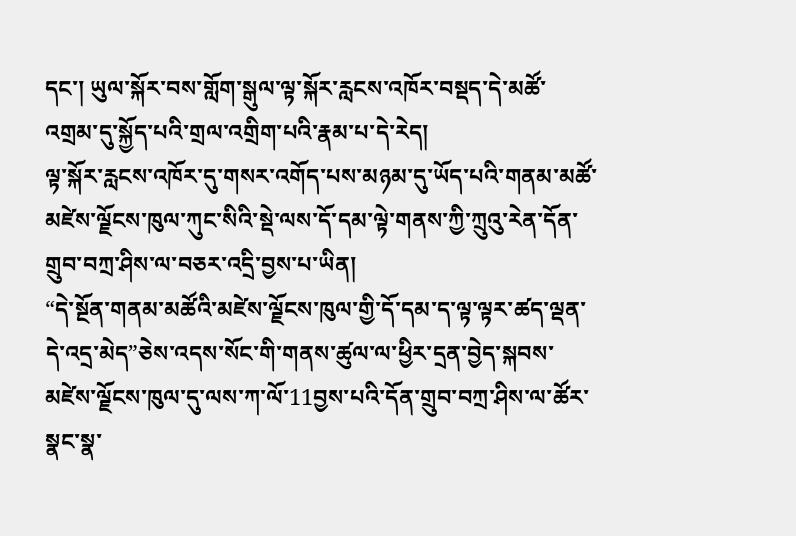དང་། ཡུལ་སྐོར་བས་གློག་སྒུལ་ལྟ་སྐོར་རླངས་འཁོར་བསྡད་དེ་མཚོ་འགྲམ་དུ་སྐྱོད་པའི་གྲལ་འགྲིག་པའི་རྣམ་པ་དེ་རེད།
ལྟ་སྐོར་རླངས་འཁོར་དུ་གསར་འགོད་པས་མཉམ་དུ་ཡོད་པའི་གནམ་མཚོ་མཛེས་ལྗོངས་ཁུལ་ཀུང་སིའི་སྡེ་ལས་དོ་དམ་ལྟེ་གནས་ཀྱི་ཀྲུའུ་རེན་དོན་གྲུབ་བཀྲ་ཤིས་ལ་བཅར་འདྲི་བྱས་པ་ཡིན།
“དེ་སྔོན་གནམ་མཚོའི་མཛེས་ལྗོངས་ཁུལ་གྱི་དོ་དམ་ད་ལྟ་ལྟར་ཚད་ལྡན་དེ་འདྲ་མེད”ཅེས་འདས་སོང་གི་གནས་ཚུལ་ལ་ཕྱིར་དྲན་བྱེད་སྐབས་མཛེས་ལྗོངས་ཁུལ་དུ་ལས་ཀ་ལོ་11བྱས་པའི་དོན་གྲུབ་བཀྲ་ཤིས་ལ་ཚོར་སྣང་སྣ་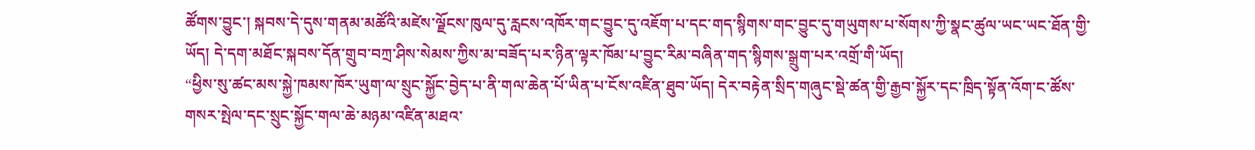ཚོགས་བྱུང་། སྐབས་དེ་དུས་གནམ་མཚོའི་མཛེས་ལྗོངས་ཁུལ་དུ་རླངས་འཁོར་གང་བྱུང་དུ་འཇོག་པ་དང་གད་སྙིགས་གང་བྱུང་དུ་གཡུགས་པ་སོགས་ཀྱི་སྣང་ཚུལ་ཡང་ཡང་ཐོན་གྱི་ཡོད། དེ་དག་མཐོང་སྐབས་དོན་གྲུབ་བཀྲ་ཤིས་སེམས་ཀྱིས་མ་བཟོད་པར་ཉིན་ལྟར་ཁོམ་པ་བྱུང་རིམ་བཞིན་གད་སྙིགས་སྒྲུག་པར་འགྲོ་གི་ཡོད།
“ཕྱིས་སུ་ཚང་མས་སྐྱེ་ཁམས་ཁོར་ཡུག་ལ་སྲུང་སྐྱོང་བྱེད་པ་ནི་གལ་ཆེན་པོ་ཡིན་པ་ངོས་འཛིན་ཐུབ་ཡོད། དེར་བརྟེན་སྲིད་གཞུང་སྡེ་ཚན་གྱི་རྒྱབ་སྐྱོར་དང་ཁྲིད་སྟོན་འོག་ང་ཚོས་གསར་སྤེལ་དང་སྲུང་སྐྱོང་གལ་ཆེ་མཉམ་འཛིན་མཐའ་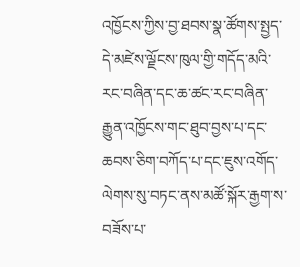འཁྱོངས་ཀྱིས་བྱ་ཐབས་སྣ་ཚོགས་སྤྱད་དེ་མཛེས་ལྗོངས་ཁུལ་གྱི་གདོད་མའི་རང་བཞིན་དང་ཆ་ཚང་རང་བཞིན་རྒྱུན་འཁྱོངས་གང་ཐུབ་བྱས་པ་དང་ཆབས་ཅིག་བཀོད་པ་དང་ཇུས་འགོད་ལེགས་སུ་བཏང་ནས་མཚོ་སྐོར་རྒྱག་ས་བཟོས་པ་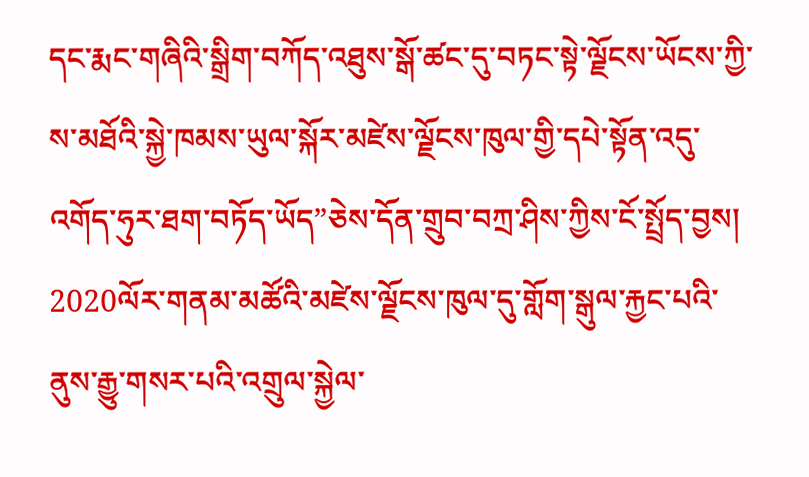དང་རྨང་གཞིའི་སྒྲིག་བཀོད་འཐུས་སྒོ་ཚང་དུ་བཏང་སྟེ་ལྗོངས་ཡོངས་ཀྱི་ས་མཐོའི་སྐྱེ་ཁམས་ཡུལ་སྐོར་མཛེས་ལྗོངས་ཁུལ་གྱི་དཔེ་སྟོན་འདུ་འགོད་ཧུར་ཐག་བཏོད་ཡོད”ཅེས་དོན་གྲུབ་བཀྲ་ཤིས་ཀྱིས་ངོ་སྤྲོད་བྱས།
2020ལོར་གནམ་མཚོའི་མཛེས་ལྗོངས་ཁུལ་དུ་གློག་སྒུལ་རྐྱང་པའི་ནུས་རྒྱུ་གསར་པའི་འགྲུལ་སྐྱེལ་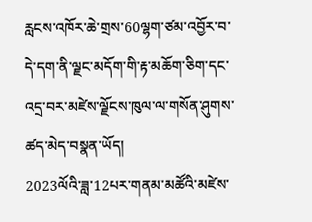རླངས་འཁོར་ཆེ་གྲས་60ལྷག་ཙམ་འབྱོར་བ་དེ་དག་ནི་ལྗང་མདོག་གི་རྟ་མཆོག་ཅིག་དང་འདྲ་བར་མཛེས་ལྗོངས་ཁུལ་ལ་གསོན་ཤུགས་ཚད་མེད་བསྣན་ཡོད།
2023ལོའི་ཟླ་12པར་གནམ་མཚོའི་མཛེས་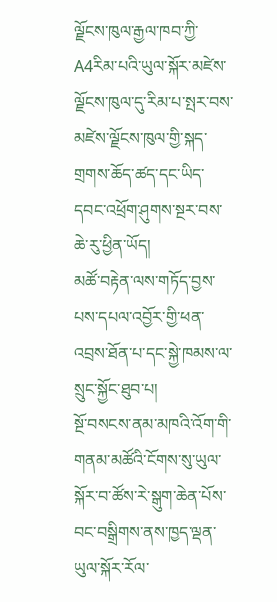ལྗོངས་ཁུལ་རྒྱལ་ཁབ་ཀྱི་A4རིམ་པའི་ཡུལ་སྐོར་མཛེས་ལྗོངས་ཁུལ་དུ་རིམ་པ་སྤར་བས་མཛེས་ལྗོངས་ཁུལ་གྱི་སྐད་གྲགས་ཆོད་ཚད་དང་ཡིད་དབང་འཕྲོག་ཤུགས་སྔར་བས་ཆེ་རུ་ཕྱིན་ཡོད།
མཚོ་བརྟེན་ལས་གཏོད་བྱས་པས་དཔལ་འབྱོར་གྱི་ཕན་འབྲས་ཐོན་པ་དང་སྐྱེ་ཁམས་ལ་སྲུང་སྐྱོང་ཐུབ་པ།
སྔོ་བསངས་ནམ་མཁའི་འོག་གི་གནམ་མཚོའི་ངོགས་སུ་ཡུལ་སྐོར་བ་ཚོས་རེ་སྒུག་ཆེན་པོས་བང་བསྒྲིགས་ནས་ཁྱད་ལྡན་ཡུལ་སྐོར་རོལ་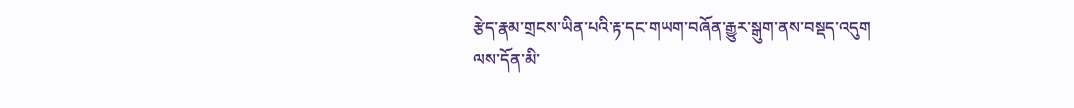རྩེད་རྣམ་གྲངས་ཡིན་པའི་རྟ་དང་གཡག་བཞོན་རྒྱུར་སྒུག་ནས་བསྡད་འདུག
ལས་དོན་མི་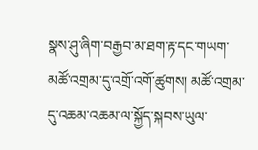སྣས་ཤུ་ཞིག་བརྒྱབ་མ་ཐག་རྟ་དང་གཡག་མཚོ་འགྲམ་དུ་འགྲོ་འགོ་ཚུགས། མཚོ་འགྲམ་དུ་འཆམ་འཆམ་ལ་སྐྱོད་སྐབས་ཡུལ་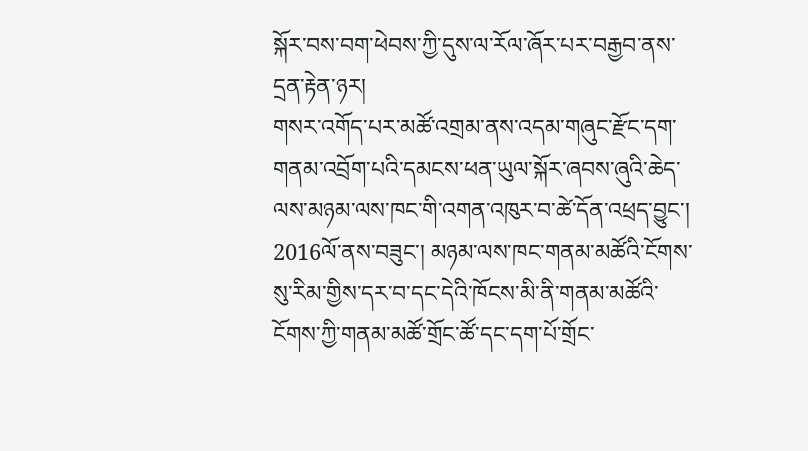སྐོར་བས་བག་ཕེབས་ཀྱི་དུས་ལ་རོལ་ཞོར་པར་བརྒྱབ་ནས་དྲན་རྟེན་ཉར།
གསར་འགོད་པར་མཚོ་འགྲམ་ནས་འདམ་གཞུང་རྫོང་དག་གནམ་འབྲོག་པའི་དམངས་ཕན་ཡུལ་སྐོར་ཞབས་ཞུའི་ཆེད་ལས་མཉམ་ལས་ཁང་གི་འགན་འཁུར་བ་ཚེ་དོན་འཕྲད་བྱུང་།
2016ལོ་ནས་བཟུང་། མཉམ་ལས་ཁང་གནམ་མཚོའི་ངོགས་སུ་རིམ་གྱིས་དར་བ་དང་དེའི་ཁོངས་མི་ནི་གནམ་མཚོའི་ངོགས་ཀྱི་གནམ་མཚོ་གྲོང་ཚོ་དང་དག་པོ་གྲོང་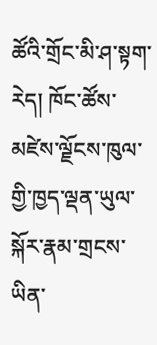ཚོའི་གྲོང་མི་ཤ་སྟག་རེད། ཁོང་ཚོས་མཛེས་ལྗོངས་ཁུལ་གྱི་ཁྱད་ལྡན་ཡུལ་སྐོར་རྣམ་གྲངས་ཡིན་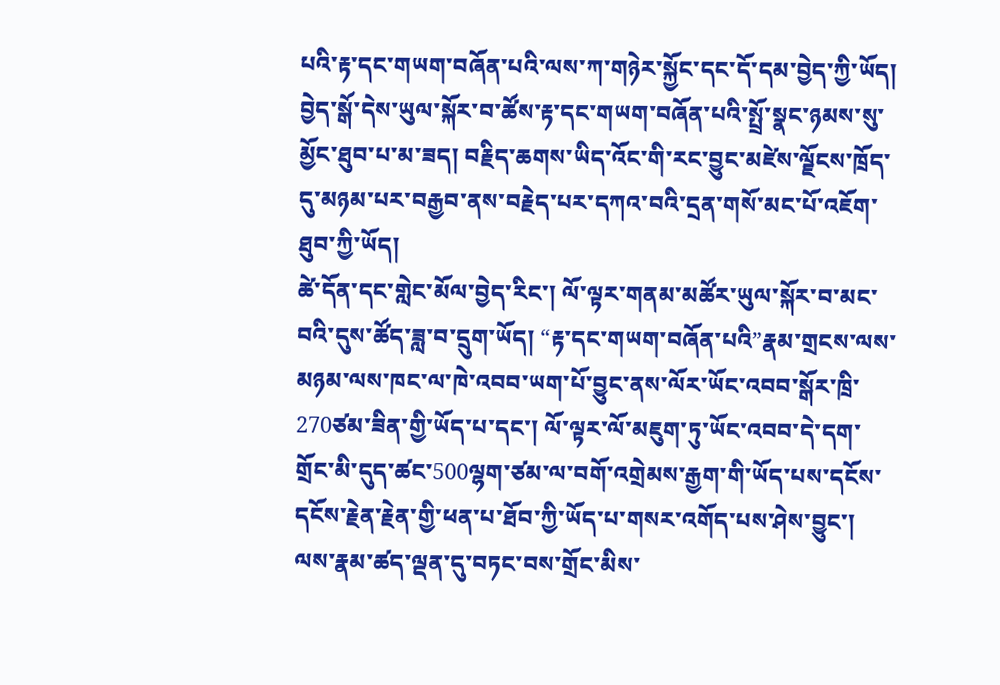པའི་རྟ་དང་གཡག་བཞོན་པའི་ལས་ཀ་གཉེར་སྐྱོང་དང་དོ་དམ་བྱེད་ཀྱི་ཡོད།
བྱེད་སྒོ་དེས་ཡུལ་སྐོར་བ་ཚོས་རྟ་དང་གཡག་བཞོན་པའི་སྤྲོ་སྣང་ཉམས་སུ་མྱོང་ཐུབ་པ་མ་ཟད། བརྗིད་ཆགས་ཡིད་འོང་གི་རང་བྱུང་མཛེས་ལྗོངས་ཁྲོད་དུ་མཉམ་པར་བརྒྱབ་ནས་བརྗེད་པར་དཀའ་བའི་དྲན་གསོ་མང་པོ་འཇོག་ཐུབ་ཀྱི་ཡོད།
ཚེ་དོན་དང་གླེང་མོལ་བྱེད་རིང་། ལོ་ལྟར་གནམ་མཚོར་ཡུལ་སྐོར་བ་མང་བའི་དུས་ཚོད་ཟླ་བ་དྲུག་ཡོད། “རྟ་དང་གཡག་བཞོན་པའི”རྣམ་གྲངས་ལས་མཉམ་ལས་ཁང་ལ་ཁེ་འབབ་ཡག་པོ་བྱུང་ནས་ལོར་ཡོང་འབབ་སྒོར་ཁྲི་270ཙམ་ཟིན་གྱི་ཡོད་པ་དང་། ལོ་ལྟར་ལོ་མཇུག་ཏུ་ཡོང་འབབ་དེ་དག་གྲོང་མི་དུད་ཚང་500ལྷག་ཙམ་ལ་བགོ་འགྲེམས་རྒྱག་གི་ཡོད་པས་དངོས་དངོས་རྗེན་རྗེན་གྱི་ཕན་པ་ཐོབ་ཀྱི་ཡོད་པ་གསར་འགོད་པས་ཤེས་བྱུང་།
ལས་རྣམ་ཚད་ལྡན་དུ་བཏང་བས་གྲོང་མིས་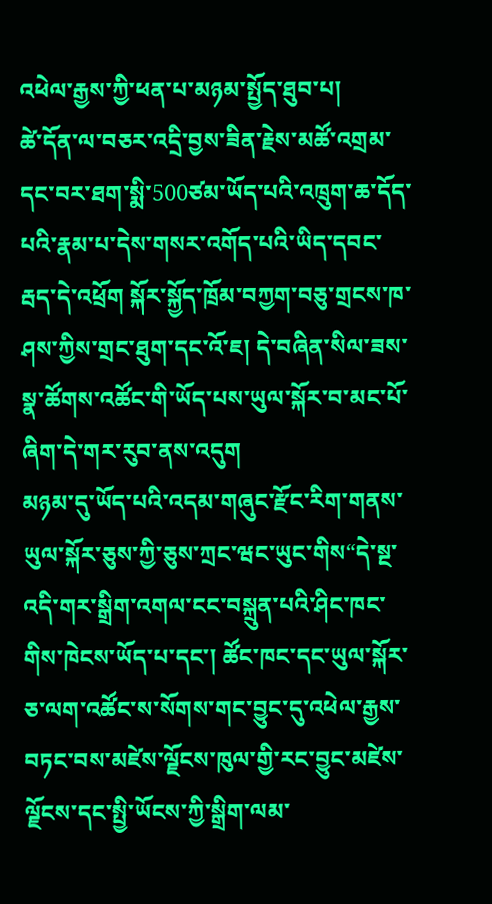འཕེལ་རྒྱས་ཀྱི་ཕན་པ་མཉམ་སྤྱོད་ཐུབ་པ།
ཚེ་དོན་ལ་བཅར་འདྲི་བྱས་ཟིན་རྗེས་མཚོ་འགྲམ་དང་བར་ཐག་སྨི་500ཙམ་ཡོད་པའི་འཁྲུག་ཆ་དོད་པའི་རྣམ་པ་དེས་གསར་འགོད་པའི་ཡིད་དབང་རྦད་དེ་འཕྲོག སྐོར་སྐྱོད་ཁྲོམ་བཀྱག་བཅུ་གྲངས་ཁ་ཤས་ཀྱིས་གྲང་ཐུག་དང་འོ་ཇ། དེ་བཞིན་སིལ་ཟས་སྣ་ཚོགས་འཚོང་གི་ཡོད་པས་ཡུལ་སྐོར་བ་མང་པོ་ཞིག་དེ་གར་རུབ་ནས་འདུག
མཉམ་དུ་ཡོད་པའི་འདམ་གཞུང་རྫོང་རིག་གནས་ཡུལ་སྐོར་ཅུས་ཀྱི་ཅུས་ཀྲང་ཝང་ཡུང་གིས“དེ་སྔ་འདི་གར་སྒྲིག་འགལ་ངང་བསྐྲུན་པའི་ཤིང་ཁང་གིས་ཁེངས་ཡོད་པ་དང་། ཚོང་ཁང་དང་ཡུལ་སྐོར་ཅ་ལག་འཚོང་ས་སོགས་གང་བྱུང་དུ་འཕེལ་རྒྱས་བཏང་བས་མཛེས་ལྗོངས་ཁུལ་གྱི་རང་བྱུང་མཛེས་ལྗོངས་དང་སྤྱི་ཡོངས་ཀྱི་སྒྲིག་ལམ་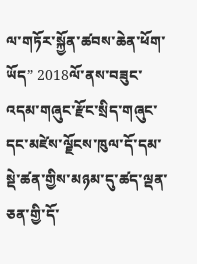ལ་གཏོར་སྐྱོན་ཚབས་ཆེན་ཕོག་ཡོད” 2018ལོ་ནས་བཟུང་འདམ་གཞུང་རྫོང་སྲིད་གཞུང་དང་མཛེས་ལྗོངས་ཁུལ་དོ་དམ་སྡེ་ཚན་གྱིས་མཉམ་དུ་ཚད་ལྡན་ཅན་གྱི་དོ་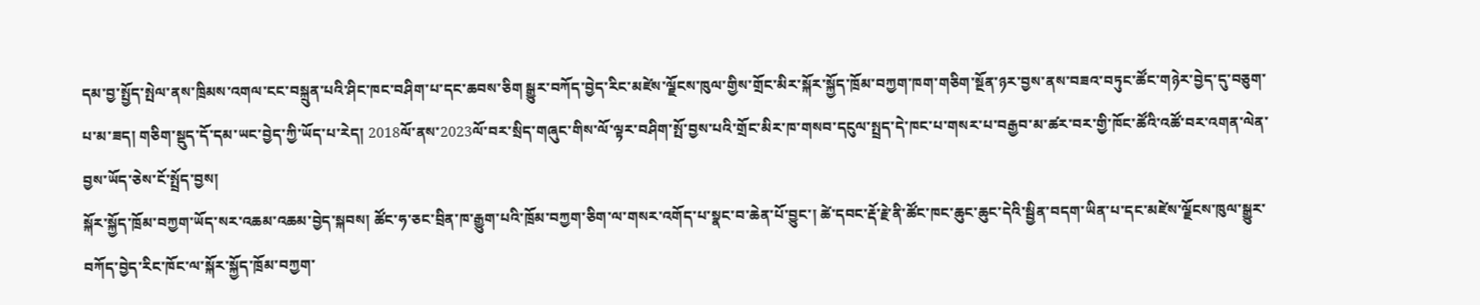དམ་བྱ་སྤྱོད་སྤེལ་ནས་ཁྲིམས་འགལ་ངང་བསྐྲུན་པའི་ཤིང་ཁང་བཤིག་པ་དང་ཆབས་ཅིག སྒྱུར་བཀོད་བྱེད་རིང་མཛེས་ལྗོངས་ཁུལ་གྱིས་གྲོང་མིར་སྐོར་སྐྱོད་ཁྲོམ་བཀྱག་ཁག་གཅིག་སྔོན་ཉར་བྱས་ནས་བཟའ་བཏུང་ཚོང་གཉེར་བྱེད་དུ་བཅུག་པ་མ་ཟད། གཅིག་སྡུད་དོ་དམ་ཡང་བྱེད་ཀྱི་ཡོད་པ་རེད། 2018ལོ་ནས་2023ལོ་བར་སྲིད་གཞུང་གིས་ལོ་ལྟར་བཤིག་སྤོ་བྱས་པའི་གྲོང་མིར་ཁ་གསབ་དངུལ་སྤྲད་དེ་ཁང་པ་གསར་པ་བརྒྱབ་མ་ཚར་བར་གྱི་ཁོང་ཚོའི་འཚོ་བར་འགན་ལེན་བྱས་ཡོད་ཅེས་ངོ་སྤྲོད་བྱས།
སྐོར་སྐྱོད་ཁྲོམ་བཀྱག་ཡོད་སར་འཆམ་འཆམ་བྱེད་སྐབས། ཚོང་ཧ་ཅང་བྲིན་ཁ་རྒྱུག་པའི་ཁྲོམ་བཀྱག་ཅིག་ལ་གསར་འགོད་པ་སྣང་བ་ཆེན་པོ་བྱུང་། ཚེ་དབང་རྡོ་རྗེ་ནི་ཚོང་ཁང་ཆུང་ཆུང་དེའི་སྦྱིན་བདག་ཡིན་པ་དང་མཛེས་ལྗོངས་ཁུལ་སྒྱུར་བཀོད་བྱེད་རིང་ཁོང་ལ་སྐོར་སྐྱོད་ཁྲོམ་བཀྱག་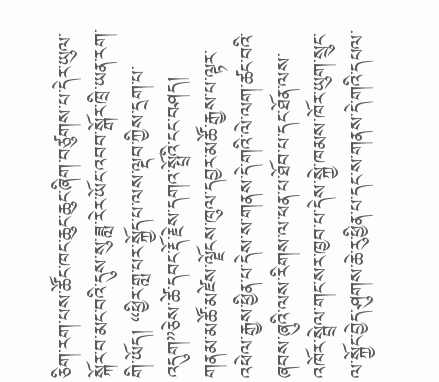ཅིག་རག་པས་ཚོང་ཁང་ཆུང་ཆུང་ཞིག་བཙུགས་པ་དེར་ཡུལ་སྐོར་བ་མང་བའི་དུས་སུ་ཟླ་རེར་ཡོང་འབབ་སྒོར་ཁྲི་ཡན་རག་གི་ཡོད། “ཕྱིར་གླ་པར་སྐྱོད་པ་ལས་ལྡབ་ཀྱིས་དྲག་པ་འདུག”ཅེས་ཚེ་དབང་རྡོ་རྗེས་དགའ་སྤྲོའི་ངང་བཤད།
གནམ་མཚོ་མཛེས་ལྗོངས་ཁུལ་དབྱར་མཚོ་རྒྱས་པ་ལྟར་འཕེལ་རྒྱས་ཕྱིན་པ་དེས་ས་གནས་དེ་གའི་ལེ་ལག་ཚང་བའི་ཞབས་ཞུའི་ལས་རིགས་ལ་ཕན་པ་ཐོབ་པ་དང་ཐོན་ལས་འཁོར་སྦྲེལ་གང་སར་ཁྱབ་པ་དེས་སྐྱེ་ཁམས་ཁོར་ཡུག་སྲུང་ལ་སྐྱོང་བྱེད་ཤུགས་ཆེ་རུ་ཕྱིན་པ་དང་ས་གནས་དེ་གའི་དཔལ་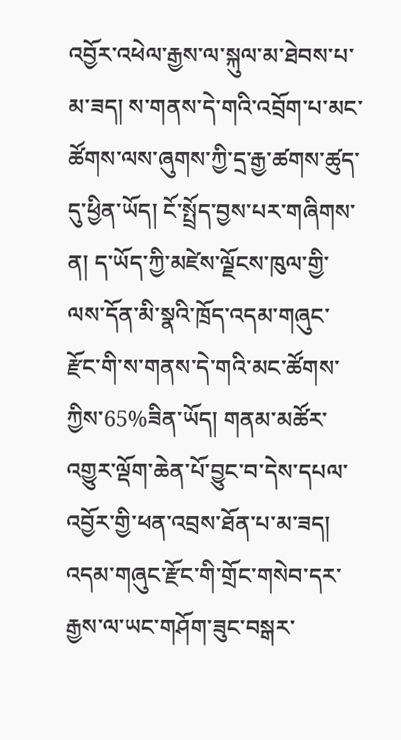འབྱོར་འཕེལ་རྒྱས་ལ་སྐུལ་མ་ཐེབས་པ་མ་ཟད། ས་གནས་དེ་གའི་འབྲོག་པ་མང་ཚོགས་ལས་ཞུགས་ཀྱི་དྲ་རྒྱ་ཚགས་ཚུད་དུ་ཕྱིན་ཡོད། ངོ་སྤྲོད་བྱས་པར་གཞིགས་ན། ད་ཡོད་ཀྱི་མཛེས་ལྗོངས་ཁུལ་གྱི་ལས་དོན་མི་སྣའི་ཁྲོད་འདམ་གཞུང་རྫོང་གི་ས་གནས་དེ་གའི་མང་ཚོགས་ཀྱིས་65%ཟིན་ཡོད། གནམ་མཚོར་འགྱུར་ལྡོག་ཆེན་པོ་བྱུང་བ་དེས་དཔལ་འབྱོར་གྱི་ཕན་འབྲས་ཐོན་པ་མ་ཟད། འདམ་གཞུང་རྫོང་གི་གྲོང་གསེབ་དར་རྒྱས་ལ་ཡང་གཤོག་ཟུང་བསྒར་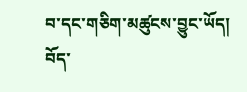བ་དང་གཅིག་མཚུངས་བྱུང་ཡོད།
བོད་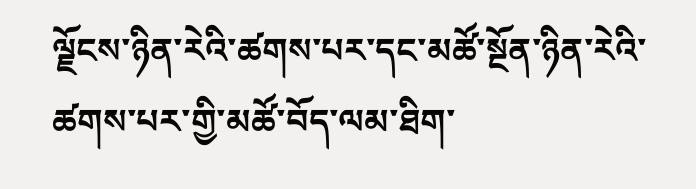ལྗོངས་ཉིན་རེའི་ཚགས་པར་དང་མཚོ་སྔོན་ཉིན་རེའི་ཚགས་པར་གྱི་མཚོ་བོད་ལམ་ཐིག་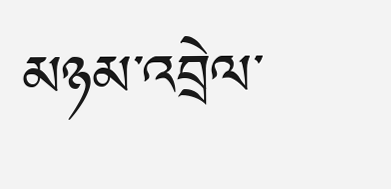མཉམ་འབྲེལ་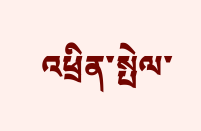འཕྲིན་སྤེལ་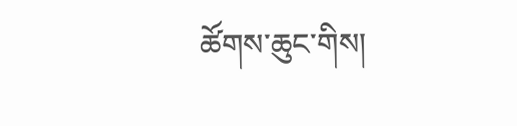ཚོགས་ཆུང་གིས།